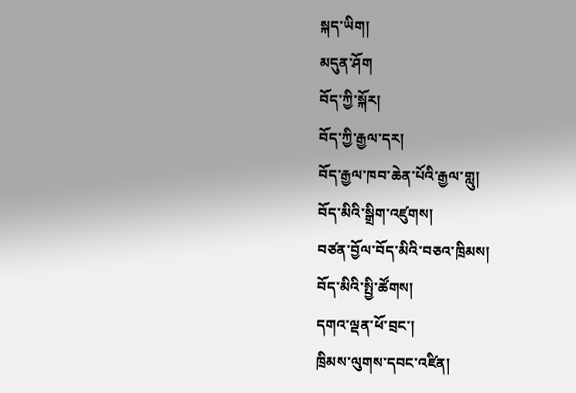སྐད་ཡིག།
མདུན་ཤོག
བོད་ཀྱི་སྐོར།
བོད་ཀྱི་རྒྱལ་དར།
བོད་རྒྱལ་ཁབ་ཆེན་པོའི་རྒྱལ་གླུ།
བོད་མིའི་སྒྲིག་འཛུགས།
བཙན་བྱོལ་བོད་མིའི་བཅའ་ཁྲིམས།
བོད་མིའི་སྤྱི་ཚོགས།
དགའ་ལྡན་ཕོ་བྲང་།
ཁྲིམས་ལུགས་དབང་འཛིན།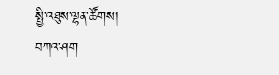སྤྱི་འཐུས་ལྷན་ཚོགས།
བཀའ་ཤག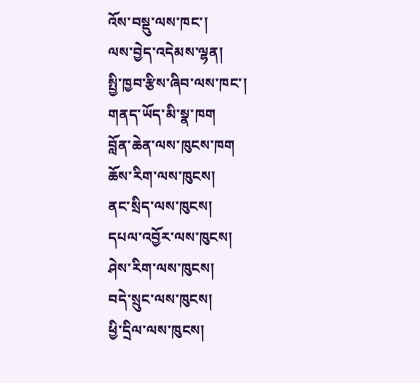འོས་བསྡུ་ལས་ཁང་།
ལས་བྱེད་འདེམས་ལྷན།
སྤྱི་ཁྱབ་རྩིས་ཞིབ་ལས་ཁང་།
གནད་ཡོད་མི་སྣ་ཁག
བློན་ཆེན་ལས་ཁུངས་ཁག
ཆོས་རིག་ལས་ཁུངས།
ནང་སྲིད་ལས་ཁུངས།
དཔལ་འབྱོར་ལས་ཁུངས།
ཤེས་རིག་ལས་ཁུངས།
བདེ་སྲུང་ལས་ཁུངས།
ཕྱི་དྲིལ་ལས་ཁུངས།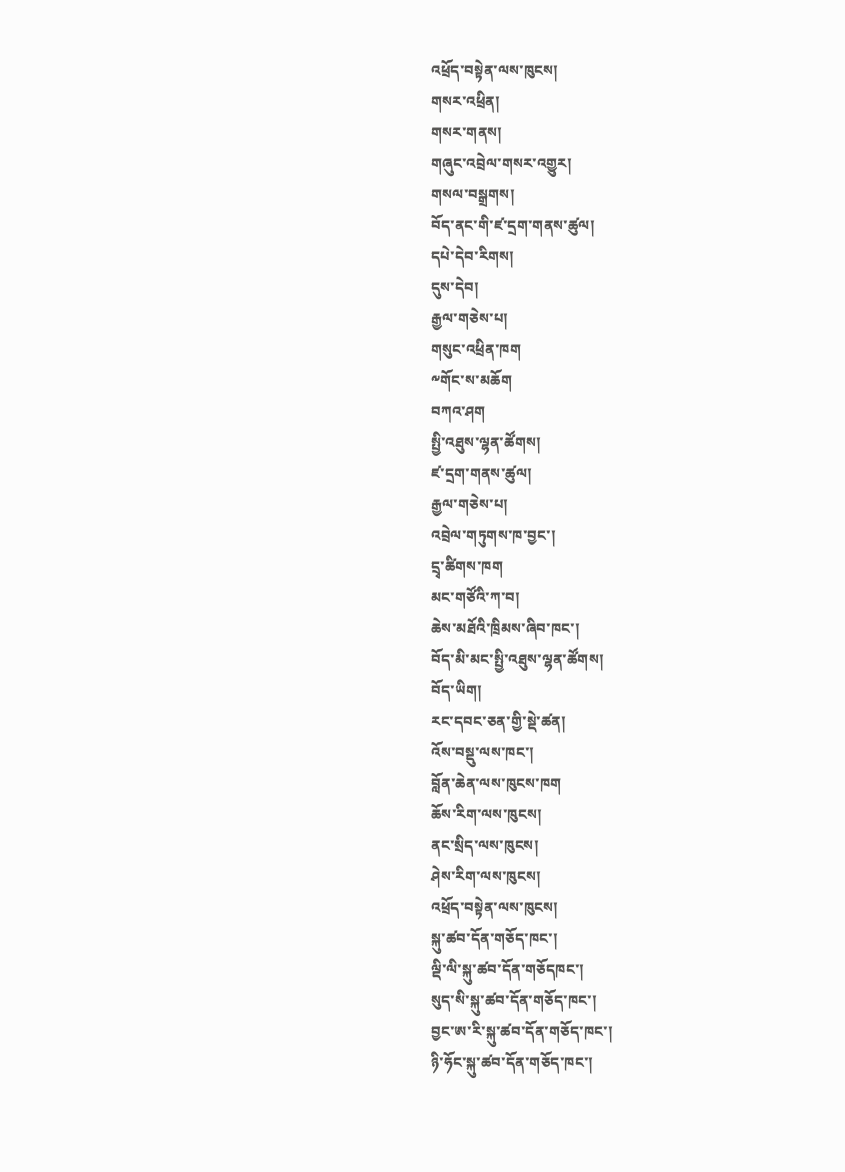འཕྲོད་བསྟེན་ལས་ཁུངས།
གསར་འཕྲིན།
གསར་གནས།
གཞུང་འབྲེལ་གསར་འགྱུར།
གསལ་བསྒྲགས།
བོད་ནང་གི་ཛ་དྲག་གནས་ཚུལ།
དཔེ་དེབ་རིགས།
དུས་དེབ།
རྒྱལ་གཅེས་པ།
གསུང་འཕྲིན་ཁག
༸གོང་ས་མཆོག
བཀའ་ཤག
སྤྱི་འཐུས་ལྷན་ཚོགས།
ཛ་དྲག་གནས་ཚུལ།
རྒྱལ་གཅེས་པ།
འབྲེལ་གཏུགས་ཁ་བྱང་།
དྲྭ་ཚིགས་ཁག
མང་གཙོའི་ཀ་བ།
ཆེས་མཐོའི་ཁྲིམས་ཞིབ་ཁང་།
བོད་མི་མང་སྤྱི་འཐུས་ལྷན་ཚོགས།
བོད་ཡིག།
རང་དབང་ཅན་གྱི་སྡེ་ཚན།
འོས་བསྡུ་ལས་ཁང་།
བློན་ཆེན་ལས་ཁུངས་ཁག
ཆོས་རིག་ལས་ཁུངས།
ནང་སྲིད་ལས་ཁུངས།
ཤེས་རིག་ལས་ཁུངས།
འཕྲོད་བསྟེན་ལས་ཁུངས།
སྐུ་ཚབ་དོན་གཅོད་ཁང་།
ལྡི་ལི་སྐུ་ཚབ་དོན་གཅོདཁང་།
སུད་སི་སྐུ་ཚབ་དོན་གཅོད་ཁང་།
བྱང་ཨ་རི་སྐུ་ཚབ་དོན་གཅོད་ཁང་།
ཉི་ཧོང་སྐུ་ཚབ་དོན་གཅོད་ཁང་།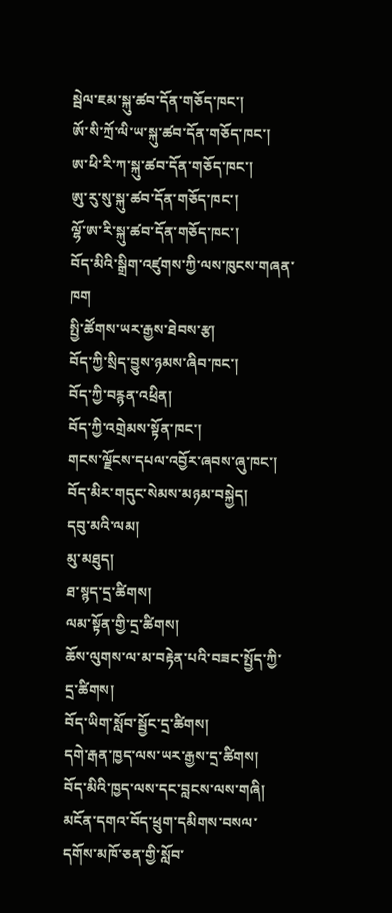སྦེལ་ཇམ་སྐུ་ཚབ་དོན་གཅོད་ཁང་།
ཨོ་སི་ཀྲོ་ལི་ཡ་སྐུ་ཚབ་དོན་གཅོད་ཁང་།
ཨ་ཕི་རི་ཀ་སྐུ་ཚབ་དོན་གཅོད་ཁང་།
ཨུ་རུ་སུ་སྐུ་ཚབ་དོན་གཅོད་ཁང་།
ལྷོ་ཨ་རི་སྐུ་ཚབ་དོན་གཅོད་ཁང་།
བོད་མིའི་སྒྲིག་འཛུགས་ཀྱི་ལས་ཁུངས་གཞན་ཁག
སྤྱི་ཚོགས་ཡར་རྒྱས་ཐེབས་རྩ།
བོད་ཀྱི་སྲིད་བྱུས་ཉམས་ཞིབ་ཁང་།
བོད་ཀྱི་བརྙན་འཕྲིན།
བོད་ཀྱི་འགྲེམས་སྟོན་ཁང་།
གངས་ལྗོངས་དཔལ་འབྱོར་ཞབས་ཞུ་ཁང་།
བོད་མིར་གདུང་སེམས་མཉམ་བསྐྱེད།
དབུ་མའི་ལམ།
མུ་མཐུད།
ཐ་སྙད་དྲ་ཚིགས།
ལམ་སྟོན་གྱི་དྲ་ཚིགས།
ཆོས་ལུགས་ལ་མ་བརྟེན་པའི་བཟང་སྤྱོད་ཀྱི་དྲ་ཚིགས།
བོད་ཡིག་སློབ་སྦྱོང་དྲ་ཚིགས།
དགེ་རྒན་ཁྱད་ལས་ཡར་རྒྱས་དྲ་ཚིགས།
བོད་མིའི་ཁྱད་ལས་དང་བླངས་ལས་གཞི།
མངོན་དགའ་བོད་ཕྲུག་དམིགས་བསལ་དགོས་མཁོ་ཅན་གྱི་སློབ་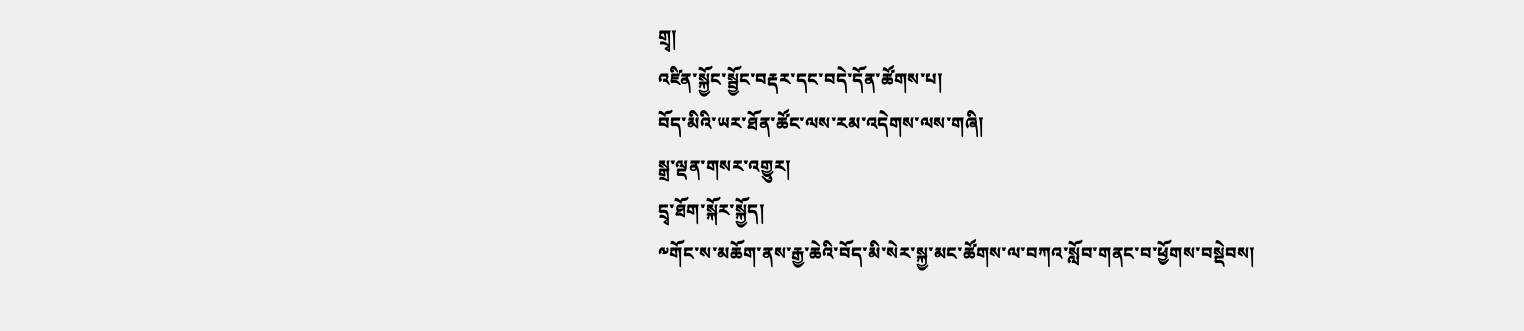གྲྭ།
འཛིན་སྐྱོང་སྦྱོང་བརྡར་དང་བདེ་དོན་ཚོགས་པ།
བོད་མིའི་ཡར་ཐོན་ཚོང་ལས་རམ་འདེགས་ལས་གཞི།
སྒྲ་ལྡན་གསར་འགྱུར།
དྲྭ་ཐོག་སྐོར་སྐྱོད།
༸གོང་ས་མཆོག་ནས་རྒྱ་ཆེའི་བོད་མི་སེར་སྐྱ་མང་ཚོགས་ལ་བཀའ་སློབ་གནང་བ་ཕྱོགས་བསྡེབས།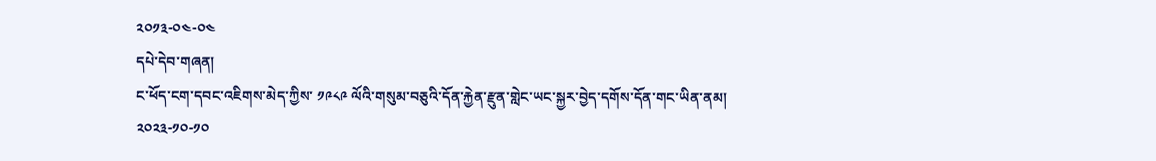༢༠༡༣-༠༤-༠༤
དཔེ་དེབ་གཞན།
ང་ཕོད་ངག་དབང་འཇིགས་མེད་ཀྱིས་ ༡༩༨༩ ལོའི་གསུམ་བཅུའི་དོན་རྐྱེན་རྫུན་གླེང་ཡང་སྐྱར་བྱེད་དགོས་དོན་གང་ཡིན་ནམ།
༢༠༢༣-༡༠-༡༠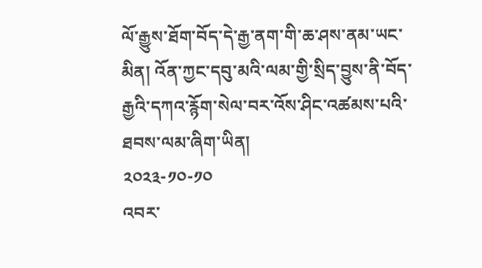ལོ་རྒྱུས་ཐོག་བོད་དེ་རྒྱ་ནག་གི་ཆ་ཤས་ནམ་ཡང་མིན། འོན་ཀྱང་དབུ་མའི་ལམ་གྱི་སྲིད་བྱུས་ནི་བོད་རྒྱའི་དཀའ་རྙོག་སེལ་བར་འོས་ཤིང་འཚམས་པའི་ཐབས་ལམ་ཞིག་ཡིན།
༢༠༢༣-༡༠-༡༠
འབར་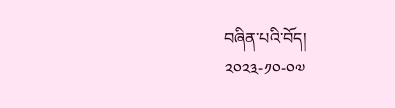བཞིན་པའི་བོད།
༢༠༢༣-༡༠-༠༧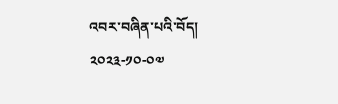འབར་བཞིན་པའི་བོད།
༢༠༢༣-༡༠-༠༧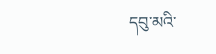དབུ་མའི་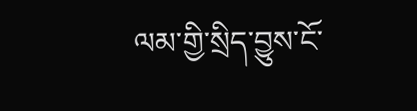ལམ་གྱི་སྲིད་བྱུས་ངོ་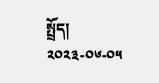སྤྲོད།
༢༠༢༣-༠༦-༠༥